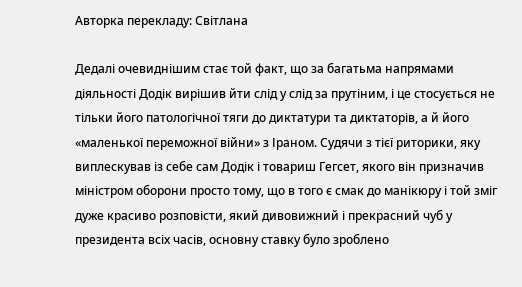Авторка перекладу: Світлана

Дедалі очевиднішим стає той факт, що за багатьма напрямами діяльності Додік вирішив йти слід у слід за прутіним, і це стосується не тільки його патологічної тяги до диктатури та диктаторів, а й його «маленької переможної війни» з Іраном. Судячи з тієї риторики, яку виплескував із себе сам Додік і товариш Гегсет, якого він призначив міністром оборони просто тому, що в того є смак до манікюру і той зміг дуже красиво розповісти, який дивовижний і прекрасний чуб у президента всіх часів, основну ставку було зроблено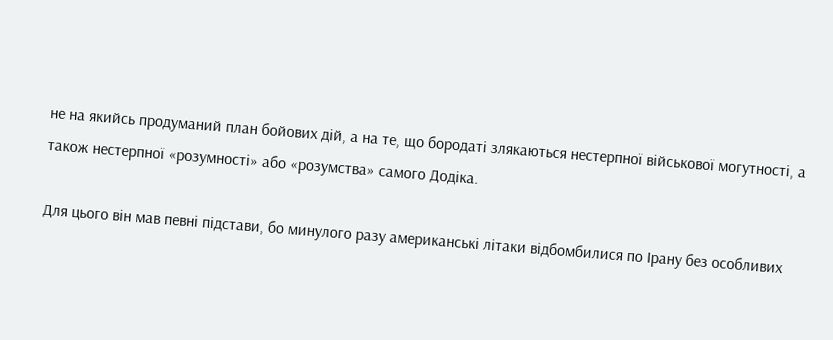не на якийсь продуманий план бойових дій, а на те, що бородаті злякаються нестерпної військової могутності, а також нестерпної «розумності» або «розумства» самого Додіка.

Для цього він мав певні підстави, бо минулого разу американські літаки відбомбилися по Ірану без особливих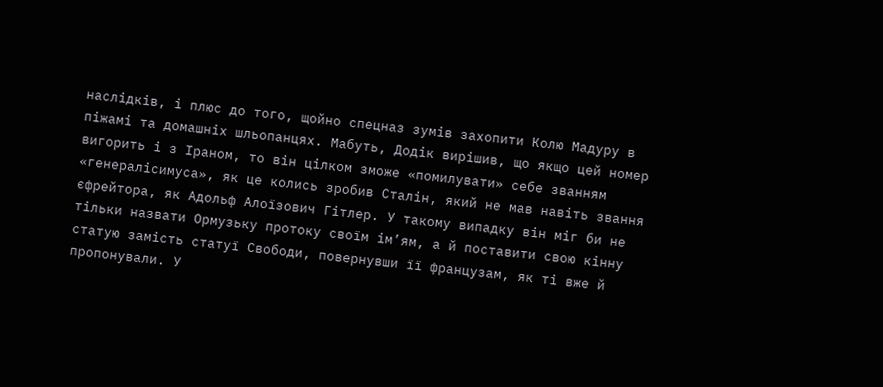наслідків, і плюс до того, щойно спецназ зумів захопити Колю Мадуру в піжамі та домашніх шльопанцях. Мабуть, Додік вирішив, що якщо цей номер вигорить і з Іраном, то він цілком зможе «помилувати» себе званням «генералісимуса», як це колись зробив Сталін, який не мав навіть звання єфрейтора, як Адольф Алоїзович Гітлер. У такому випадку він міг би не тільки назвати Ормузьку протоку своїм ім’ям, а й поставити свою кінну статую замість статуї Свободи, повернувши її французам, як ті вже й пропонували. У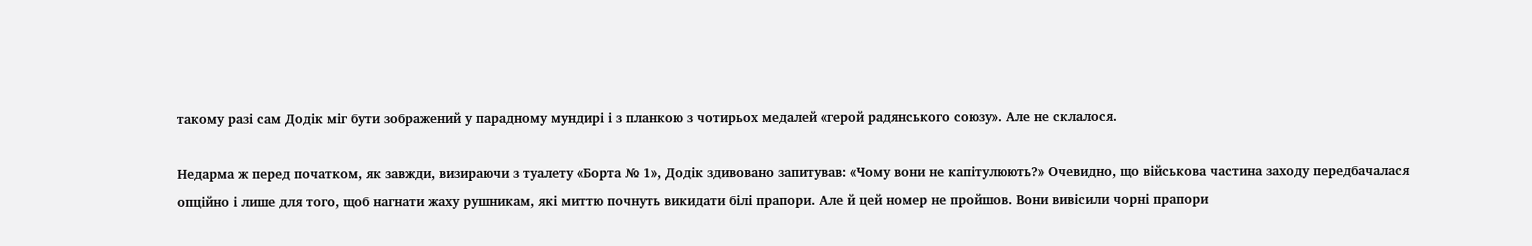такому разі сам Додік міг бути зображений у парадному мундирі і з планкою з чотирьох медалей «герой радянського союзу». Але не склалося.

Недарма ж перед початком, як завжди, визираючи з туалету «Борта № 1», Додік здивовано запитував: «Чому вони не капітулюють?» Очевидно, що військова частина заходу передбачалася опційно і лише для того, щоб нагнати жаху рушникам, які миттю почнуть викидати білі прапори. Але й цей номер не пройшов. Вони вивісили чорні прапори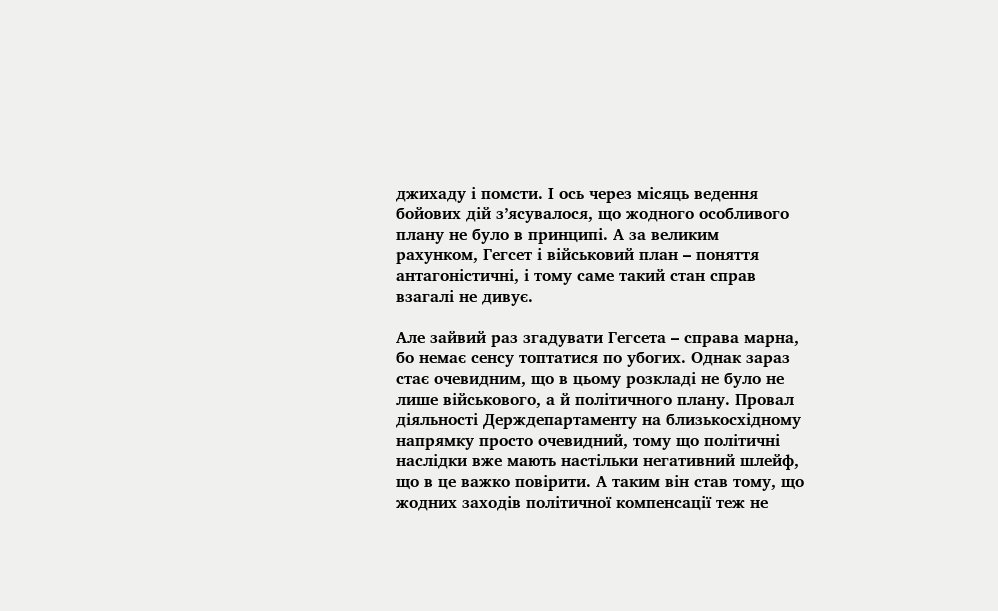джихаду і помсти. І ось через місяць ведення бойових дій з’ясувалося, що жодного особливого плану не було в принципі. А за великим рахунком, Гегсет і військовий план – поняття антагоністичні, і тому саме такий стан справ взагалі не дивує.

Але зайвий раз згадувати Гегсета – справа марна, бо немає сенсу топтатися по убогих. Однак зараз стає очевидним, що в цьому розкладі не було не лише військового, а й політичного плану. Провал діяльності Держдепартаменту на близькосхідному напрямку просто очевидний, тому що політичні наслідки вже мають настільки негативний шлейф, що в це важко повірити. А таким він став тому, що жодних заходів політичної компенсації теж не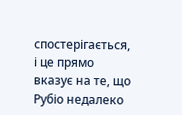спостерігається, і це прямо вказує на те, що Рубіо недалеко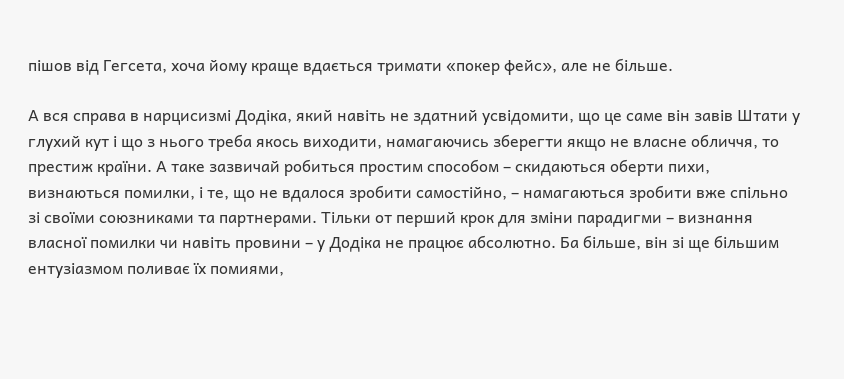пішов від Гегсета, хоча йому краще вдається тримати «покер фейс», але не більше.

А вся справа в нарцисизмі Додіка, який навіть не здатний усвідомити, що це саме він завів Штати у глухий кут і що з нього треба якось виходити, намагаючись зберегти якщо не власне обличчя, то престиж країни. А таке зазвичай робиться простим способом – скидаються оберти пихи, визнаються помилки, і те, що не вдалося зробити самостійно, – намагаються зробити вже спільно зі своїми союзниками та партнерами. Тільки от перший крок для зміни парадигми – визнання власної помилки чи навіть провини – у Додіка не працює абсолютно. Ба більше, він зі ще більшим ентузіазмом поливає їх помиями,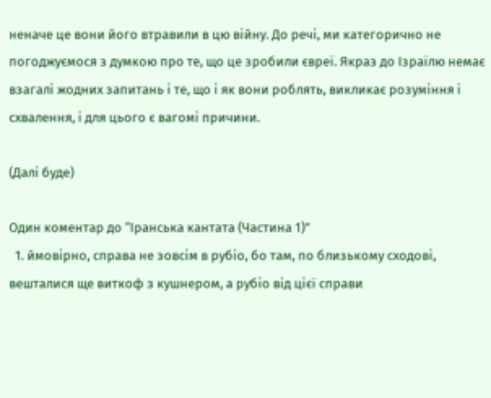неначе це вони його втравили в цю війну. До речі, ми категорично не погоджуємося з думкою про те, що це зробили євреї. Якраз до Ізраїлю немає взагалі жодних запитань і те, що і як вони роблять, викликає розуміння і схвалення, і для цього є вагомі причини.

(Далі буде)

Один коментар до “Іранська кантата (Частина 1)”
  1. ймовірно, справа не зовсім в рубіо, бо там, по близькому сходові, вешталися ще виткоф з кушнером, а рубіо від цієї справи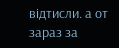відтисли. а от зараз за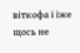віткофа і іже щось не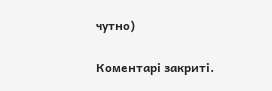чутно)

Коментарі закриті.